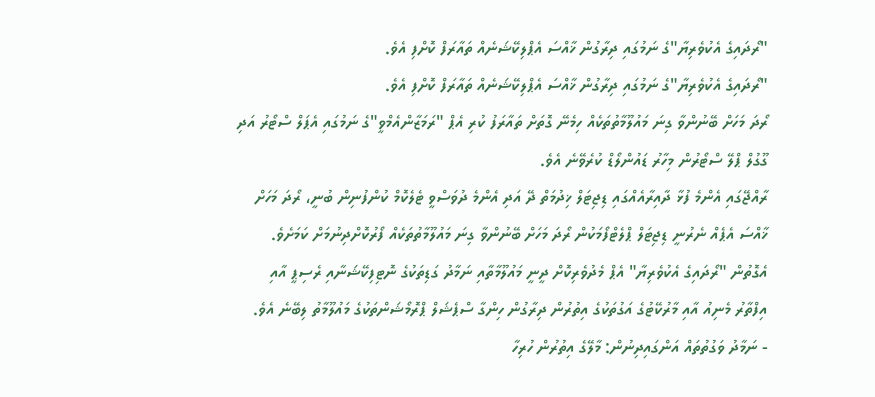"ރޯދައިގެ އެކުވެރިޔާ"ގެ ނަމުގައި ދިރާގުން ޚާއްސަ އެޕްލިކޭޝަނެއް ތައާރަފް ކޮށްފި އެވެ.
"ރޯދައިގެ އެކުވެރިޔާ"ގެ ނަމުގައި ދިރާގުން ޚާއްސަ އެޕްލިކޭޝަނެއް ތައާރަފް ކޮށްފި އެވެ.
ރޯދަ މަހަށް ބޭނުންވާ ގިނަ މައުލޫމާތުތަކެއް ހިމެނޭ ގޮތަށް ތައާރަފު ކުރި އެޕް "ރަމަޒާންއެމްވީ"ގެ ނަމުގައި އެޕަލް ސްޓޯރު އަދި ގޫގުލް ޕްލޭ ސްޓޯރުން މިހާރު ޑައުންލޯޑް ކުރެވޭނެ އެވެ.
ރާއްޖޭގައި އެންމެ ފުޅާ ދާއިރާއެއްގައި ޑިޖިޓަލް ޚިދުމަތް ދޭ އަދި އެންމެ ދުވަސްވީ ޓެލެކޮމް ކުންފުނިން ބުނީ، ރޯދަ މަހަށް ޚާއްސަ އެޕެއް ނެރުނީ ޑިޖިޓަލް ޕްލެޓްފޯމަކުން ރޯދަ މަހަށް ބޭނުންވާ ގިނަ މައުލޫމާތުތަކެއް ފޯރުކޮށްދިނުމަށް ކަމަށެވެ. އެގޮތުން "ރޯދައިގެ އެކުވެރިޔާ" އެޕް މެދުވެރިކޮށް ދީނީ މައުލޫމާތާއި ނަމާދު ގަޑިތަކުގެ ނޮޓިފިކޭޝަނާއި ރެސިޕީ އާއި އިފްތާރު މެނިއު އާއި މާރުކޭޓުގެ އަގުތަކުގެ އިތުރުން ދިރާގުން ހިންގާ ސްޕެޝަލް ޕްރޮމޯޝަންތަކުގެ މައުލޫމާތު ލިބޭނެ އެވެ.
- ނަމާދު ވަގުތުތައް އަންގައިދިނުން: މާލޭގެ އިތުރުން ހުރިހާ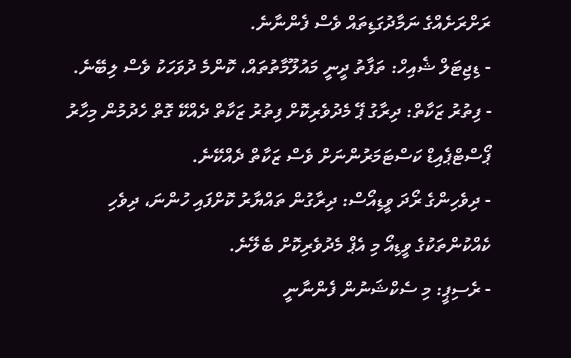ރަށްރަށެއްގެ ނަމާދުގަޑިތައް ވެސް ފެންނާނެ.
- ޑިޖިޓަލް ޝެއިހް: ތަފާތު ދީނީ މައުލޫމާތުތައް، ކޮންމެ ދުވަހަކު ވެސް ލިބޭނެ.
- ފިތުރު ޒަކާތް: ދިރާގު ޕޭ މެދުވެރިކޮށް ފިތުރު ޒަކާތް ދެއްކޭ ގޮތް ހެދުމުން މިހާރު ޕޯސްޓްޕެއިޑް ކަސްޓަމަރުންނަށް ވެސް ޒަކާތް ދެއްކޭނެ.
- ދިވެހިންގެ ރޯދަ ވީޑިއޯސް: ދިރާގުން ތައްޔާރު ކޮށްފައި ހުންނަ، ދިވެހި ކެއްކުންތަކުގެ ވީޑިއޯ މި އެޕް މެދުވެރިކޮށް ބެލޭނެ.
- ރެސިޕީ: މި ސެކްޝަނުން ފެންނާނީ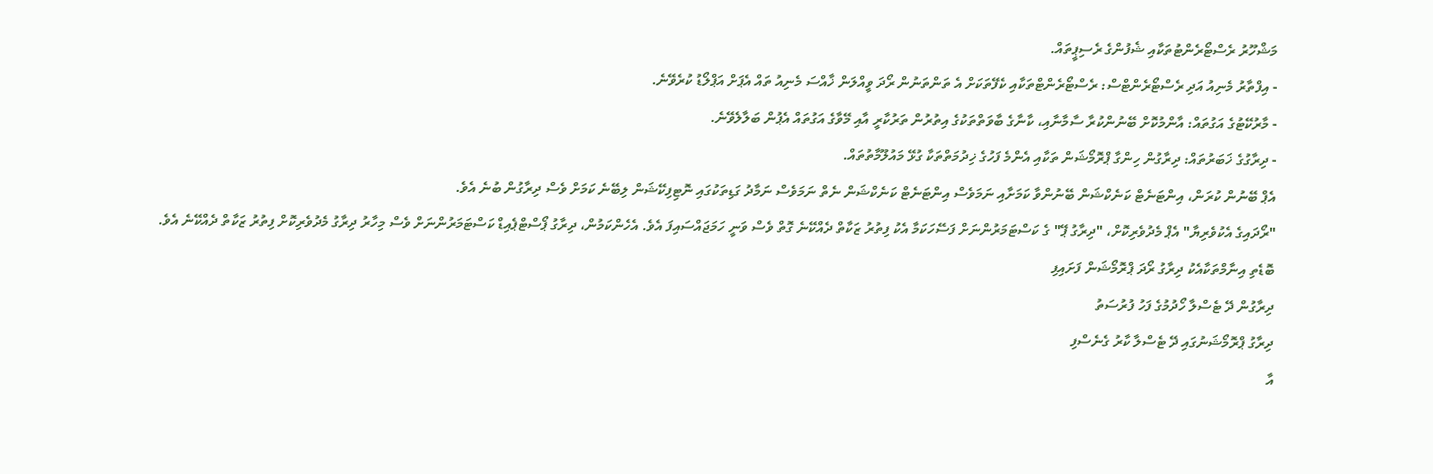މަޝްހޫރު ރެސްޓޯރެންޓުތަކާއި ޝެފުންގެ ރެސިޕީތައް.
- އިފްތާރު މެނިއު އަދި ރެސްޓޯރެންޓްސް: ރެސްޓޯރެންޓްތަކާއި ކެފޭތަކަށް އެ ތަންތަނުން ރޯދަ ވީއްލަން ޚާއްސަ މެނިއު ތައް އެޕަށް އަޕްލޯޑު ކުރެވޭނެ.
- މާރުކޭޓުގެ އަގުތައް: އާންމުކޮށް ބޭނުންކުރާ ސާމާނާއި، ކާނާގެ ބާވަތްތަކުގެ އިތުރުން ތަރުކާރީ އާއި މޭވާގެ އަގުތައް އެޕުން ބަލާލެވޭނެ.
- ދިރާގުގެ ޚަބަރުތައް: ދިރާގުން ހިންގާ ޕްރޮމޯޝަން ތަކާއި އެންމެ ފަހުގެ ޚިދުމަތްތަކާ ގުޅޭ މައުލޫމާތުތައް.
އެޕް ބޭނުން ކުރަން، އިންޓަނެޓް ކަނެކްޝަން ބޭނުންވާ ކަމަށާއި ނަމަވެސް އިންޓަނެޓް ކަނެކްޝަން ނެތް ނަމަވެސް ނަމާދު ގަޑިތަކުގައި ނޮޓިފިކޭޝަން ލިބޭނެ ކަމަށް ވެސް ދިރާގުން ބުނެ އެވެ.
"ރޯދައިގެ އެކުވެރިޔާ" އެޕް މެދުވެރިކޮށް، "ދިރާގު ޕޭ" ގެ ކަސްޓަމަރުންނަށް ފަސޭހަކަމާ އެކު ފިތުރު ޒަކާތް ދެއްކޭނެ ގޮތް ވެސް ވަނީ ހަމަޖައްސައިފަ އެވެ. އެހެންކަމުން، ދިރާގު ޕޯސްޓްޕެއިޑް ކަސްޓަމަރުންނަށް ވެސް މިހާރު ދިރާގު މެދުވެރިކޮށް ފިތުރު ޒަކާތް ދެއްކޭނެ އެވެ.
ބޮޑެތި އިނާމްތަކާއެކު ދިރާގު ރޯދަ ޕްރޮމޯޝަން ފަށައިފި
ދިރާގުން ދޭ ޓެސްލާ ހޯދުމުގެ ފަހު ފުރުސަތު
ދިރާގު ޕްރޮމޯޝަނުގައި ދޭ ޓެސްލާ ކާރު ގެނެސްފި
އާ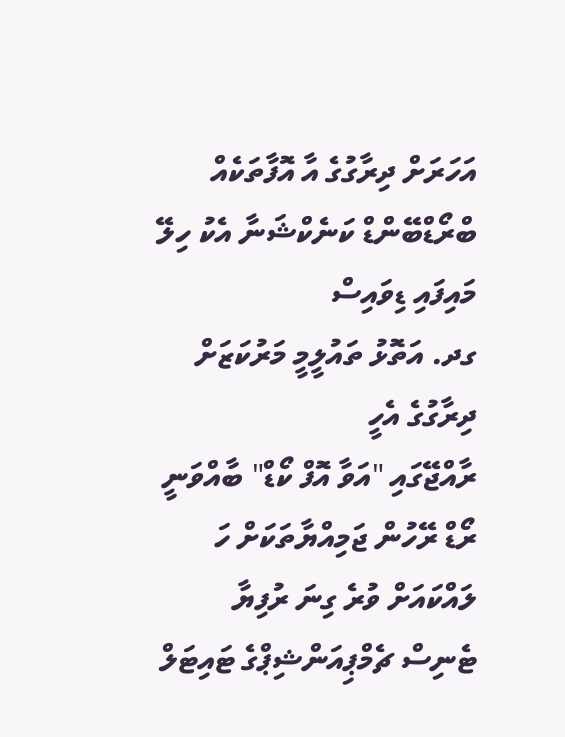އަހަރަށް ދިރާގުގެ އާ އޮފާތަކެއް
ބްރޯޑްބޭންޑް ކަނެކްޝަނާ އެކު ހިލޭ މައިފައި ޑިވައިސް
ގދ. އަތޮޅު ތައުލީމީ މަރުކަޒަށް ދިރާގުގެ އެހީ
ރާއްޖޭގައި "އަވާ އޮފް ކޯޑް" ބާއްވަނީ
ރޯޑް ރޭހުން ޖަމިއްޔާތަކަށް ހަ ލައްކައަށް ވުރެ ގިނަ ރުފިޔާ
ޓެނިސް ޗެމްޕިއަންޝިޕްގެ ޓައިޓަލް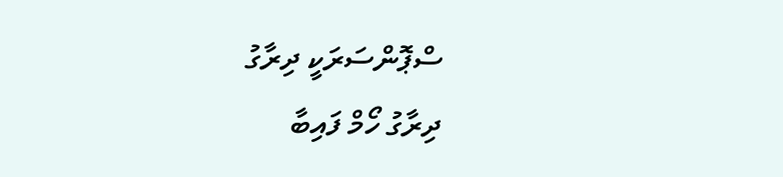ސްޕޮންސަރަކީ ދިރާގު
ދިރާގު ހޯމް ފައިބާ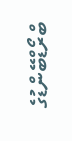ބްރޯޑްބޭންޑުގެ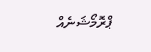ޕްރޮމޯޝަނެއް